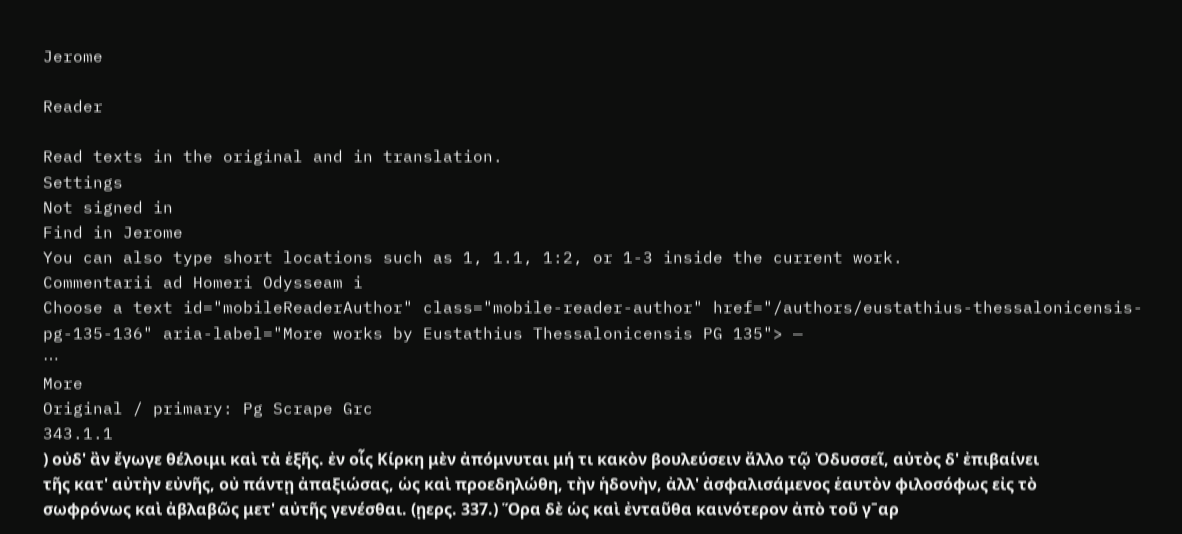Jerome

Reader

Read texts in the original and in translation.
Settings
Not signed in
Find in Jerome
You can also type short locations such as 1, 1.1, 1:2, or 1-3 inside the current work.
Commentarii ad Homeri Odysseam i
Choose a text id="mobileReaderAuthor" class="mobile-reader-author" href="/authors/eustathius-thessalonicensis-pg-135-136" aria-label="More works by Eustathius Thessalonicensis PG 135"> —
⋯
More
Original / primary: Pg Scrape Grc
343.1.1
) οὐδ' ἂν ἔγωγε θέλοιμι καὶ τὰ ἑξῆς. ἐν οἷς Κίρκη μὲν ἀπόμνυται μή τι κακὸν βουλεύσειν ἄλλο τῷ Ὀδυσσεῖ, αὐτὸς δ' ἐπιβαίνει τῆς κατ' αὐτὴν εὐνῆς, οὐ πάντῃ ἀπαξιώσας, ὡς καὶ προεδηλώθη, τὴν ἡδονὴν, ἀλλ' ἀσφαλισάμενος ἑαυτὸν φιλοσόφως εἰς τὸ σωφρόνως καὶ ἀβλαβῶς μετ' αὐτῆς γενέσθαι. (ῃερς. 337.) Ὅρα δὲ ὡς καὶ ἐνταῦθα καινότερον ἀπὸ τοῦ γˉαρ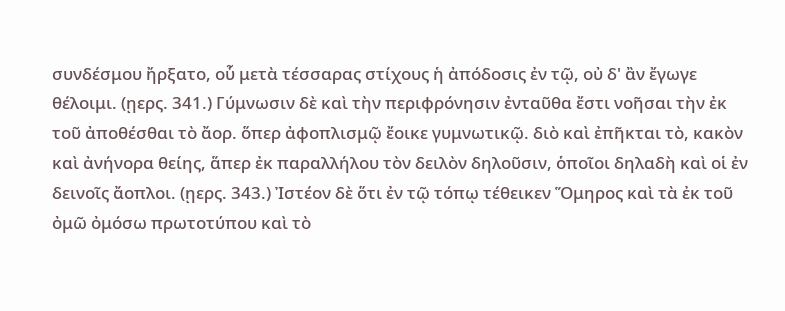συνδέσμου ἤρξατο, οὗ μετὰ τέσσαρας στίχους ἡ ἀπόδοσις ἐν τῷ, οὐ δ' ἂν ἔγωγε θέλοιμι. (ῃερς. 341.) Γύμνωσιν δὲ καὶ τὴν περιφρόνησιν ἐνταῦθα ἔστι νοῆσαι τὴν ἐκ τοῦ ἀποθέσθαι τὸ ἄορ. ὅπερ ἀφοπλισμῷ ἔοικε γυμνωτικῷ. διὸ καὶ ἐπῆκται τὸ, κακὸν καὶ ἀνήνορα θείης, ἅπερ ἐκ παραλλήλου τὸν δειλὸν δηλοῦσιν, ὁποῖοι δηλαδὴ καὶ οἱ ἐν δεινοῖς ἄοπλοι. (ῃερς. 343.) Ἰστέον δὲ ὅτι ἐν τῷ τόπῳ τέθεικεν Ὅμηρος καὶ τὰ ἐκ τοῦ ὀμῶ ὀμόσω πρωτοτύπου καὶ τὸ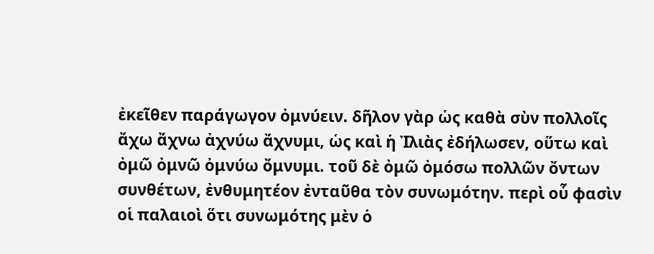ἐκεῖθεν παράγωγον ὀμνύειν. δῆλον γὰρ ὡς καθὰ σὺν πολλοῖς ἄχω ἄχνω ἀχνύω ἄχνυμι, ὡς καὶ ἡ Ἰλιὰς ἐδήλωσεν, οὕτω καὶ ὀμῶ ὀμνῶ ὀμνύω ὄμνυμι. τοῦ δὲ ὀμῶ ὀμόσω πολλῶν ὄντων συνθέτων, ἐνθυμητέον ἐνταῦθα τὸν συνωμότην. περὶ οὗ φασὶν οἱ παλαιοὶ ὅτι συνωμότης μὲν ὁ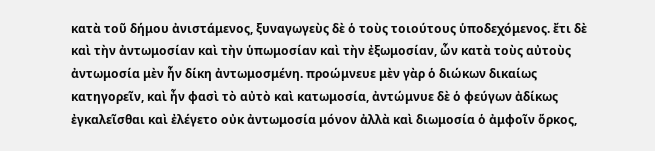κατὰ τοῦ δήμου ἀνιστάμενος, ξυναγωγεὺς δὲ ὁ τοὺς τοιούτους ὑποδεχόμενος. ἔτι δὲ καὶ τὴν ἀντωμοσίαν καὶ τὴν ὑπωμοσίαν καὶ τὴν ἐξωμοσίαν, ὧν κατὰ τοὺς αὐτοὺς ἀντωμοσία μὲν ἦν δίκη ἀντωμοσμένη. προώμνευε μὲν γὰρ ὁ διώκων δικαίως κατηγορεῖν, καὶ ἦν φασὶ τὸ αὐτὸ καὶ κατωμοσία, ἀντώμνυε δὲ ὁ φεύγων ἀδίκως ἐγκαλεῖσθαι καὶ ἐλέγετο οὐκ ἀντωμοσία μόνον ἀλλὰ καὶ διωμοσία ὁ ἀμφοῖν ὅρκος,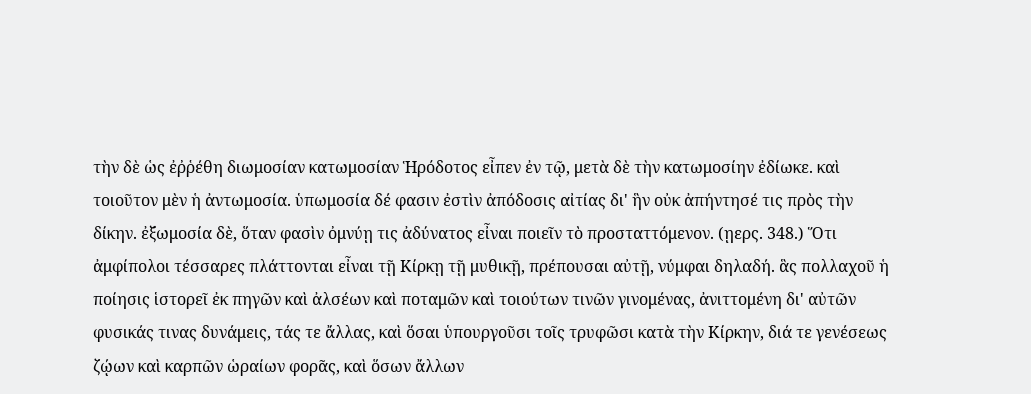τὴν δὲ ὡς ἐῤῥέθη διωμοσίαν κατωμοσίαν Ἡρόδοτος εἶπεν ἐν τῷ, μετὰ δὲ τὴν κατωμοσίην ἐδίωκε. καὶ τοιοῦτον μὲν ἡ ἀντωμοσία. ὑπωμοσία δέ φασιν ἐστὶν ἀπόδοσις αἰτίας δι' ἣν οὐκ ἀπήντησέ τις πρὸς τὴν δίκην. ἐξωμοσία δὲ, ὅταν φασὶν ὀμνύῃ τις ἀδύνατος εἶναι ποιεῖν τὸ προσταττόμενον. (ῃερς. 348.) Ὅτι ἀμφίπολοι τέσσαρες πλάττονται εἶναι τῇ Κίρκῃ τῇ μυθικῇ, πρέπουσαι αὐτῇ, νύμφαι δηλαδή. ἃς πολλαχοῦ ἡ ποίησις ἱστορεῖ ἐκ πηγῶν καὶ ἀλσέων καὶ ποταμῶν καὶ τοιούτων τινῶν γινομένας, ἀνιττομένη δι' αὐτῶν φυσικάς τινας δυνάμεις, τάς τε ἄλλας, καὶ ὅσαι ὑπουργοῦσι τοῖς τρυφῶσι κατὰ τὴν Κίρκην, διά τε γενέσεως ζῴων καὶ καρπῶν ὡραίων φορᾶς, καὶ ὅσων ἄλλων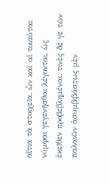αἴτια τὰ στοιχεῖα. ὧν καὶ αἱ τοιαῦται νύμφαι γεγενῆσθαι λέγονται, ὡς ἐκεῖθεν προβεβλημέναι. τινὲς δέ γε τῶν παλαιῶν ἀσυμβιβάστως μὲν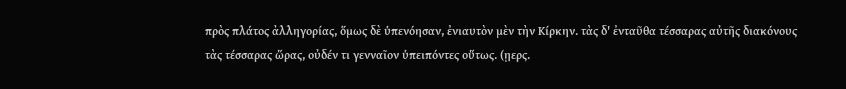πρὸς πλάτος ἀλληγορίας, ὅμως δὲ ὑπενόησαν, ἐνιαυτὸν μὲν τὴν Κίρκην. τὰς δ' ἐνταῦθα τέσσαρας αὐτῆς διακόνους τὰς τέσσαρας ὥρας, οὐδέν τι γενναῖον ὑπειπόντες οὕτως. (ῃερς.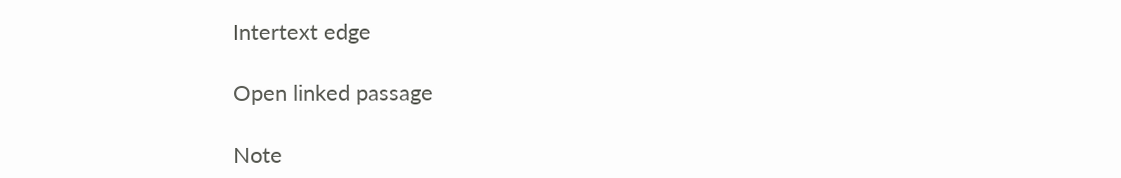Intertext edge

Open linked passage

Note